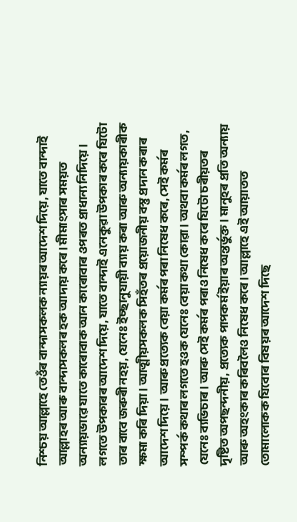নিশ্চয় আল্লাহে তেওঁৰ বান্দাসকলক ন্যায়ৰ আদেশ দিয়ে, যাতে বান্দাই আল্লাহৰ আৰু বান্দাসকলৰ হক আদায় কৰে। মীমাংসাৰ সময়ত অন্যায়ভাৱে যাতে কাৰোবাক আন কাৰোবাৰ ওপৰত প্ৰাধান্য নিদিয়ে। লগতে উপকাৰৰ আদেশ দিয়ে, যাতে বান্দাই এনেকুৱা উপকাৰ কৰে যিটো তাৰ বাবে জৰুৰী নহয়, যেনেঃ ইচ্ছানুযায়ী ব্যায় কৰা আৰু অন্যায়কাৰীক ক্ষমা কৰি দিয়া। আত্মীয়সকলক সিহঁতৰ প্ৰয়োজনীয় বস্তু প্ৰদান কৰাৰ আদেশ দিয়ে। আৰু প্ৰত্যেক বেয়া কৰ্মৰ পৰা নিষেধ কৰে, সেই কৰ্মৰ সম্পৰ্ক কথাৰ লগতে হওক যেনেঃ বেয়া কথা কোৱা। অথবা কৰ্মৰ লগত, যেনেঃ ব্যভিচাৰ। আৰু সেই কৰ্মৰ পৰাও নিষেধ কৰে যিটো চৰীয়তৰ দৃষ্টিত অপছন্দনীয়, প্ৰত্যেক পাপকৰ্ম ইয়াৰ অন্তৰ্ভুক্ত। মানুহৰ প্ৰতি অন্যায় আৰু অহংকাৰ কৰিবলৈও নিষেধ কৰে। আল্লাহে এই আয়াতত তোমালোকক যিবোৰ বিষয়ৰ আদেশ দিছে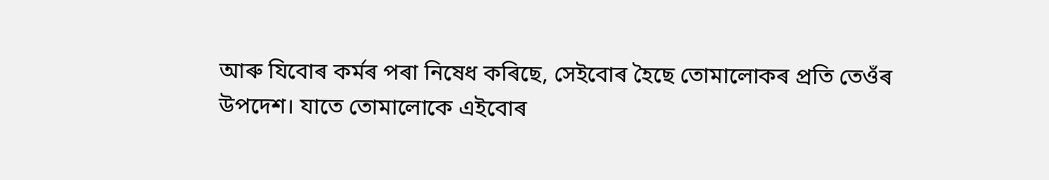আৰু যিবোৰ কৰ্মৰ পৰা নিষেধ কৰিছে, সেইবোৰ হৈছে তোমালোকৰ প্ৰতি তেওঁৰ উপদেশ। যাতে তোমালোকে এইবোৰ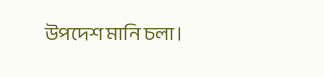উপদেশ মানি চলা।